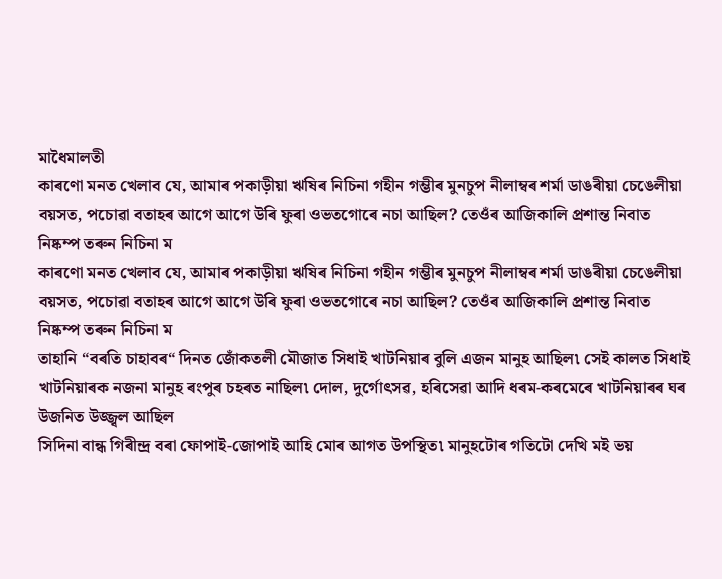মাধৈমালতী
কাৰণো মনত খেলাব যে, আমাৰ পকাড়ীয়া ঋষিৰ নিচিনা গহীন গম্ভীৰ মুনচুপ নীলাম্বৰ শৰ্মা ডাঙৰীয়া চেঙেলীয়া বয়সত, পচোৱা বতাহৰ আগে আগে উৰি ফুৰা ওভতগোৰে নচা আছিল? তেওঁৰ আজিকালি প্ৰশান্ত নিবাত নিষ্কম্প তৰুন নিচিনা ম
কাৰণো মনত খেলাব যে, আমাৰ পকাড়ীয়া ঋষিৰ নিচিনা গহীন গম্ভীৰ মুনচুপ নীলাম্বৰ শৰ্মা ডাঙৰীয়া চেঙেলীয়া বয়সত, পচোৱা বতাহৰ আগে আগে উৰি ফুৰা ওভতগোৰে নচা আছিল? তেওঁৰ আজিকালি প্ৰশান্ত নিবাত নিষ্কম্প তৰুন নিচিনা ম
তাহানি “বৰতি চাহাবৰ“ দিনত জোঁকতলী মৌজাত সিধাই খাটনিয়াৰ বুলি এজন মানুহ আছিল৷ সেই কালত সিধাই খাটনিয়াৰক নজনা মানুহ ৰংপুৰ চহৰত নাছিল৷ দোল, দুৰ্গোৎসৱ, হৰিসেৱা আদি ধৰম-কৰমেৰে খাটনিয়াৰৰ ঘৰ উজনিত উজ্জ্বল আছিল
সিদিনা বান্ধ গিৰীন্দ্ৰ বৰা ফোপাই-জোপাই আহি মোৰ আগত উপস্থিত৷ মানুহটোৰ গতিটো দেখি মই ভয়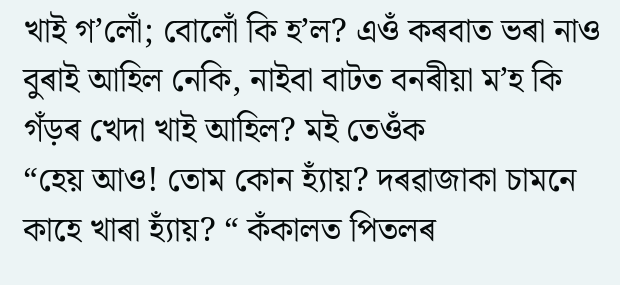খাই গ’লোঁ; বোলোঁ কি হ’ল? এওঁ কৰবাত ভৰা নাও বুৰাই আহিল নেকি, নাইবা বাটত বনৰীয়া ম’হ কি গঁড়ৰ খেদা খাই আহিল? মই তেওঁক
“হেয় আও! তোম কোন হ্যাঁয়? দৰৱাজাকা চামনে কাহে খাৰা হ্যাঁয়? “ কঁকালত পিতলৰ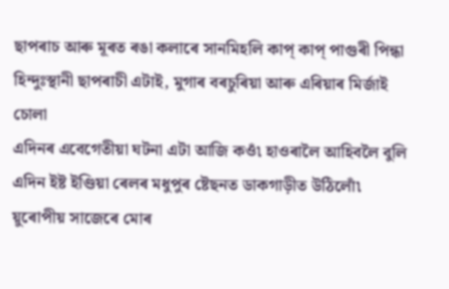ছাপৰাচ আৰু মূৰত ৰঙা কলাৰে সানমিহলি কাপ্ কাপ্ পাগুৰী পিন্ধা হিন্দুঃস্থানী ছাপৰাচী এটাই, মুগাৰ বৰচুৰিয়া আৰু এৰিয়াৰ মিৰ্জাই চোলা
এদিনৰ এবেগেতীয়া ঘটনা এটা আজি কওঁ৷ হাওৰালৈ আহিবলৈ বুলি এদিন ইষ্ট ইণ্ডিয়া ৰেলৰ মধুপুৰ ষ্টেছনত ডাকগাড়ীত উঠিলোঁ৷ য়ুৰোপীয় সাজেৰে মোৰ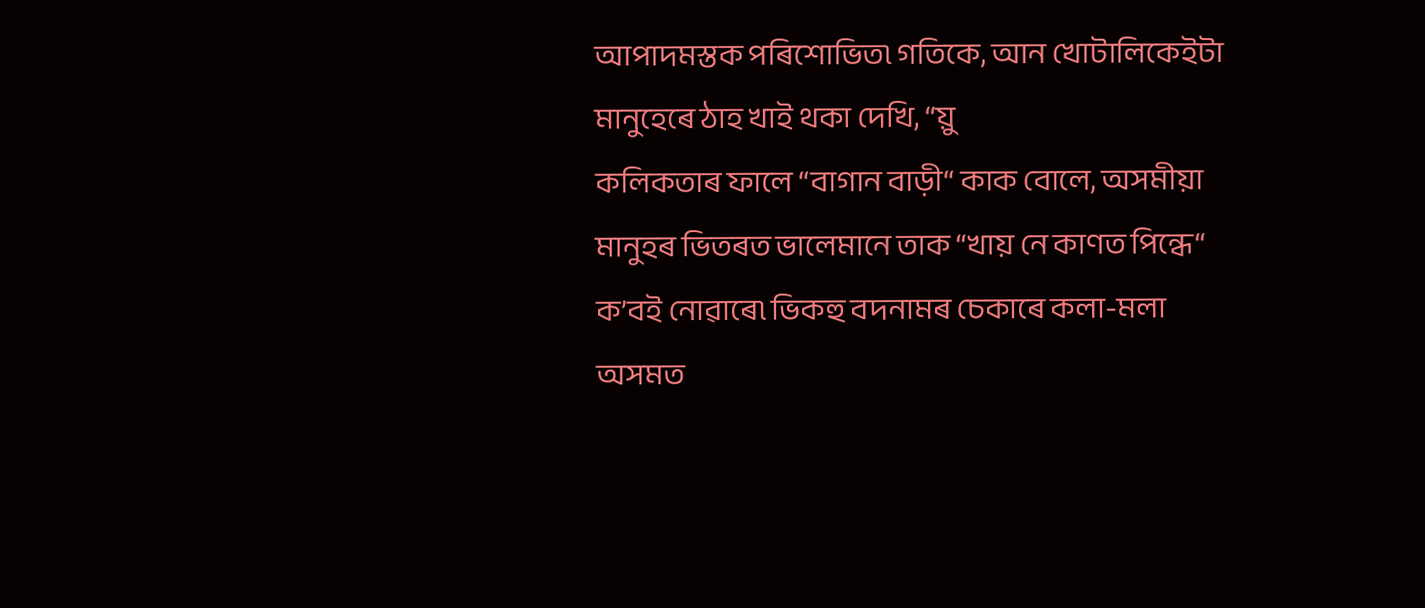আপাদমস্তক পৰিশোভিত৷ গতিকে, আন খোটালিকেইটা মানুহেৰে ঠাহ খাই থকা দেখি, “য়ু
কলিকতাৰ ফালে “বাগান বাড়ী“ কাক বোলে, অসমীয়া মানুহৰ ভিতৰত ভালেমানে তাক “খায় নে কাণত পিন্ধে“ ক’বই নোৱাৰে৷ ভিকহু বদনামৰ চেকাৰে কলা-মলা অসমত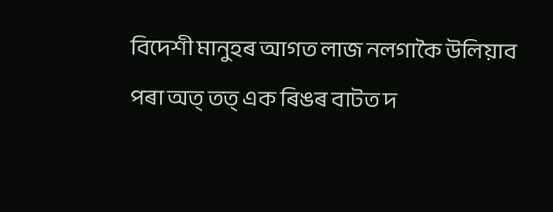বিদেশী মানুহৰ আগত লাজ নলগাকৈ উলিয়াব পৰা অত্ তত্ এক ৰিঙৰ বাটত দ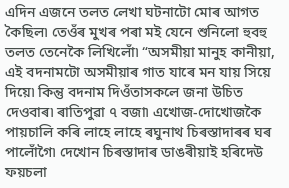এদিন এজনে তলত লেখা ঘটনাটো মোৰ আগত কৈছিল৷ তেওঁৰ মুখৰ পৰা মই যেনে শুনিলো হুবহু তলত তেনেকৈ লিখিলোঁ৷ “অসমীয়া মানুহ কানীয়া, এই বদনামটো অসমীয়াৰ গাত যাৰে মন যায় সিয়ে দিয়ে৷ কিন্তু বদনাম দিওঁতাসকলে জনা উচিত
দেওবাৰ৷ ৰাতিপুৱা ৭ বজা৷ এখোজ-দোখোজকৈ পায়চালি কৰি লাহে লাহে ৰঘুনাথ চিৰস্তাদাৰৰ ঘৰ পালোঁগৈ৷ দেখোন চিৰস্তাদাৰ ডাঙৰীয়াই হৰিদেউ ফয়চলা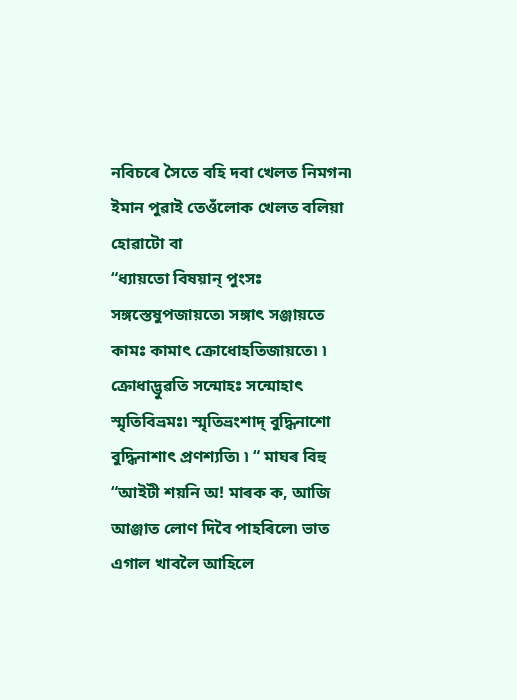নবিচৰে সৈতে বহি দবা খেলত নিমগন৷ ইমান পুৱাই তেওঁলোক খেলত বলিয়া হোৱাটো বা
“ধ্যায়তো বিষয়ান্ পুংসঃ সঙ্গস্তেষুপজায়তে৷ সঙ্গাৎ সঞ্জায়তে কামঃ কামাৎ ক্ৰোধোহতিজায়তে৷ ৷ ক্ৰোধাদ্ভুৱতি সন্মোহঃ সন্মোহাৎ স্মৃতিবিভ্ৰমঃ৷ স্মৃতিভ্ৰংশাদ্ বুদ্ধিনাশো বুদ্ধিনাশাৎ প্ৰণশ্যতি৷ ৷ “ মাঘৰ বিহু
“আইটী শয়নি অ! মাৰক ক, আজি আঞ্জাত লোণ দিবৈ পাহৰিলে৷ ভাত এগাল খাবলৈ আহিলে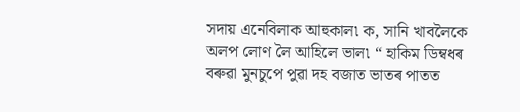সদায় এনেবিলাক আহুকাল৷ ক, সানি খাবলৈকে অলপ লোণ লৈ আহিলে ভাল৷ “ হাকিম ডিম্বধৰ বৰুৱা মুনচুপে পুৱা দহ বজাত ভাতৰ পাতত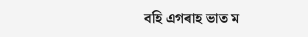বহি এগৰাহ ভাত ম